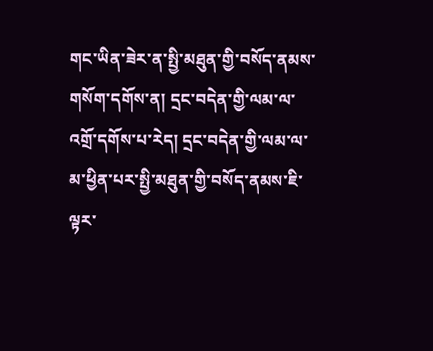གང་ཡིན་ཟེར་ན་སྤྱི་མཐུན་གྱི་བསོད་ནམས་གསོག་དགོས་ན། དྲང་བདེན་གྱི་ལམ་ལ་འགྲོ་དགོས་པ་རེད། དྲང་བདེན་གྱི་ལམ་ལ་མ་ཕྱིན་པར་སྤྱི་མཐུན་གྱི་བསོད་ནམས་ཇི་ལྟར་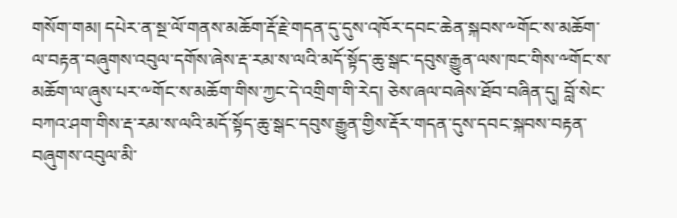གསོག་གམ། དཔེར་ན་སྔ་ལོ་གནས་མཆོག་རྡོ་རྗེ་གདན་དུ་དུས་འཁོར་དབང་ཆེན་སྐབས་༸གོང་ས་མཆོག་ལ་བརྟན་བཞུགས་འབུལ་དགོས་ཞེས་རྡ་རམ་ས་ལའི་མདོ་སྟོད་ཆུ་སྒང་དབུས་རྒྱུན་ལས་ཁང་གིས་༸གོང་ས་མཆོག་ལ་ཞུས་པར་༸གོང་ས་མཆོག་གིས་ཀྱང་དེ་འགྲིག་གི་རེད། ཅེས་ཞལ་བཞེས་ཐོབ་བཞིན་དུ། བློ་སེང་བཀའ་ཤག་གིས་རྡ་རམ་ས་ལའི་མདོ་སྟོད་ཆུ་སྒང་དབུས་རྒྱུན་གྱིས་རྡོར་གདན་དུས་དབང་སྐབས་བརྟན་བཞུགས་འབུལ་མི་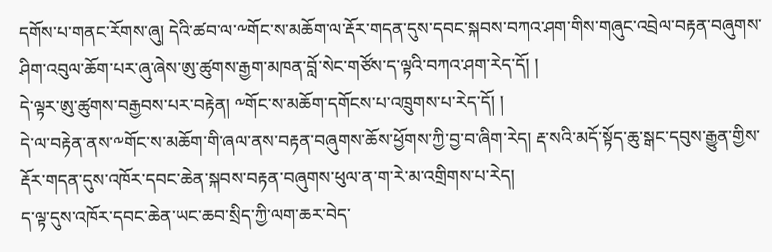དགོས་པ་གནང་རོགས་ཞུ། དེའི་ཚབ་ལ་༸གོང་ས་མཆོག་ལ་རྡོར་གདན་དུས་དབང་སྐབས་བཀའ་ཤག་གིས་གཞུང་འབྲེལ་བརྟན་བཞུགས་ཤིག་འབུལ་ཆོག་པར་ཞུ་ཞེས་ཨུ་ཚུགས་རྒྱག་མཁན་བློ་སེང་གཙོས་ད་ལྟའི་བཀའ་ཤག་རེད་དོ། །
དེ་ལྟར་ཨུ་ཚུགས་བརྒྱབས་པར་བརྟེན། ༸གོང་ས་མཆོག་དགོངས་པ་འཁྲུགས་པ་རེད་དོ། །
དེ་ལ་བརྟེན་ནས་༸གོང་ས་མཆོག་གི་ཞལ་ནས་བརྟན་བཞུགས་ཆོས་ཕྱོགས་ཀྱི་བྱ་བ་ཞིག་རེད། རྡ་སའི་མདོ་སྟོད་ཆུ་སྒང་དབུས་རྒྱུན་གྱིས་རྡོར་གདན་དུས་འཁོར་དབང་ཆེན་སྐབས་བརྟན་བཞུགས་ཕུལ་ན་ག་རེ་མ་འགྲིགས་པ་རེད།
ད་ལྟ་དུས་འཁོར་དབང་ཆེན་ཡང་ཆབ་སྲིད་ཀྱི་ལག་ཆར་བེད་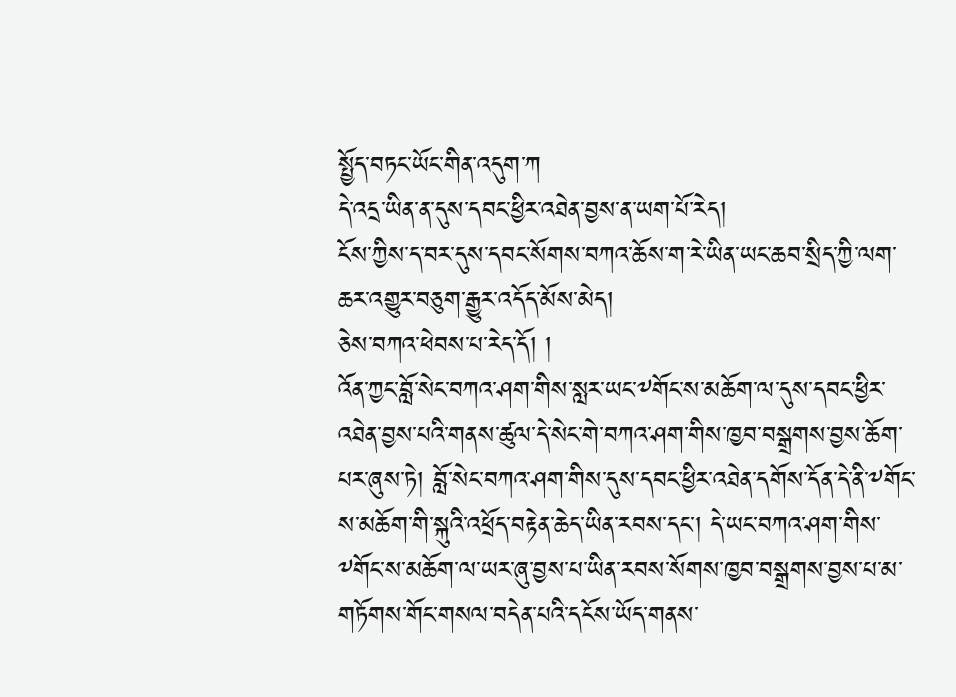སྤྱོད་བཏང་ཡོང་གིན་འདུག་ཀ
དེ་འདྲ་ཡིན་ན་དུས་དབང་ཕྱིར་འཐེན་བྱས་ན་ཡག་པོ་རེད།
ངོས་ཀྱིས་ད་བར་དུས་དབང་སོགས་བཀའ་ཆོས་ག་རེ་ཡིན་ཡང་ཆབ་སྲིད་ཀྱི་ལག་ཆར་འགྱུར་བཅུག་རྒྱུར་འདོད་མོས་མེད།
ཅེས་བཀའ་ཕེབས་པ་རེད་དོ། །
འོན་ཀྱང་བློ་སེང་བཀའ་ཤག་གིས་སླར་ཡང་༸གོང་ས་མཆོག་ལ་དུས་དབང་ཕྱིར་འཐེན་བྱས་པའི་གནས་ཚུལ་དེ་སེང་གེ་བཀའ་ཤག་གིས་ཁྱབ་བསྒྲགས་བྱས་ཆོག་པར་ཞུས་ཏེ། བློ་སེང་བཀའ་ཤག་གིས་དུས་དབང་ཕྱིར་འཐེན་དགོས་དོན་དེ་ནི་༸གོང་ས་མཆོག་གི་སྐུའི་འཕྲོད་བརྟེན་ཆེད་ཡིན་རབས་དང་། དེ་ཡང་བཀའ་ཤག་གིས་༸གོང་ས་མཆོག་ལ་ཡར་ཞུ་བྱས་པ་ཡིན་རབས་སོགས་ཁྱབ་བསྒྲགས་བྱས་པ་མ་གཏོགས་གོང་གསལ་བདེན་པའི་དངོས་ཡོད་གནས་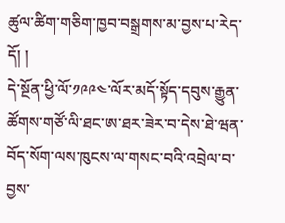ཚུལ་ཚིག་གཅིག་ཁྱབ་བསྒྲགས་མ་བྱས་པ་རེད་དོ། །
དེ་སྔོན་ཕྱི་ལོ་༡༩༩༤་ལོར་མདོ་སྟོད་དབུས་རྒྱུན་ཚོགས་གཙོ་ལི་ཐང་ཨ་ཐར་ཟེར་བ་དེས་ཐེ་ཝན་བོད་སོག་ལས་ཁུངས་ལ་གསང་བའི་འབྲེལ་བ་བྱས་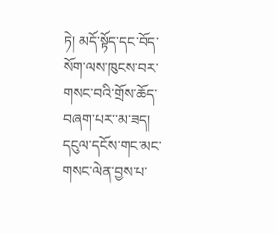ཏེ། མདོ་སྟོད་དང་བོད་སོག་ལས་ཁུངས་བར་གསང་བའི་གྲོས་ཆོད་བཞག་པར་་མ་ཟད། དངུལ་དངོས་གང་མང་གསང་ལེན་བྱས་པ་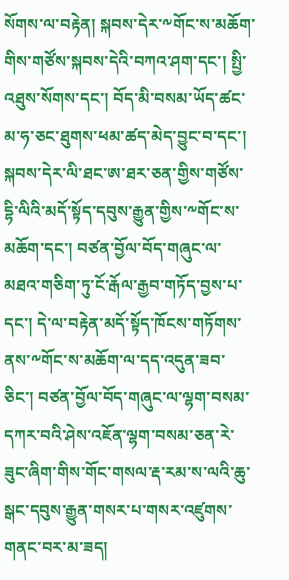སོགས་ལ་བརྟེན། སྐབས་དེར་༸གོང་ས་མཆོག་གིས་གཙོས་སྐབས་དེའི་བཀའ་ཤག་དང་། སྤྱི་འཐུས་སོགས་དང་། བོད་མི་བསམ་ཡོད་ཚང་མ་ཧ་ཅང་ཐུགས་ཕམ་ཚད་མེད་བྱུང་བ་དང་། སྐབས་དེར་ལི་ཐང་ཨ་ཐར་ཅན་གྱིས་གཙོས་དྷི་ལིའི་མདོ་སྟོད་དབུས་རྒྱུན་གྱིས་༸གོང་ས་མཆོག་དང་། བཙན་བྱོལ་བོད་གཞུང་ལ་མཐའ་གཅིག་ཏུ་ངོ་རྒོལ་རྒྱབ་གཏོད་བྱས་པ་དང་། དེ་ལ་བརྟེན་མདོ་སྟོད་ཁོངས་གཏོགས་ནས་༸གོང་ས་མཆོག་ལ་དད་འདུན་ཟབ་ཅིང་། བཙན་བྱོལ་བོད་གཞུང་ལ་ལྷག་བསམ་དཀར་བའི་ཤེས་འཇོན་ལྷག་བསམ་ཅན་རེ་ཟུང་ཞིག་གིས་གོང་གསལ་རྡ་རམ་ས་ལའི་ཆུ་སྒང་དབུས་རྒྱུན་གསར་པ་གསར་འཛུགས་གནང་བར་མ་ཟད།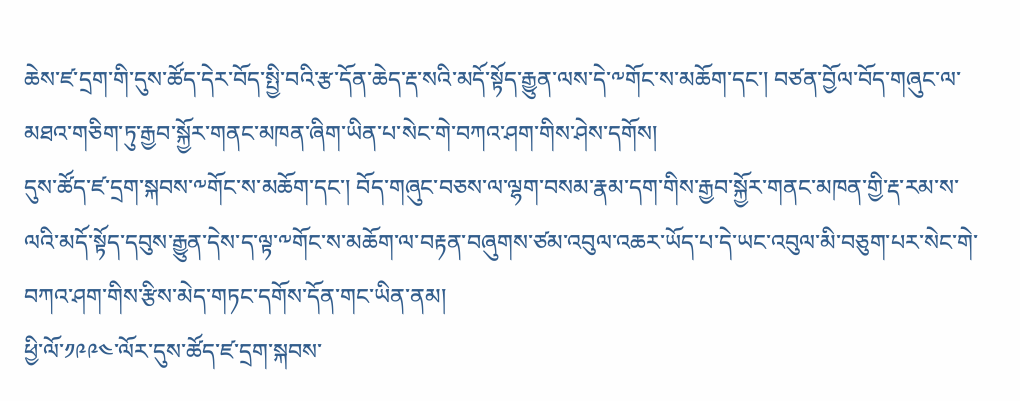ཆེས་ཛ་དྲག་གི་དུས་ཚོད་དེར་བོད་སྤྱི་བའི་རྩ་དོན་ཆེད་རྡ་སའི་མདོ་སྟོད་རྒྱུན་ལས་དེ་༸གོང་ས་མཆོག་དང་། བཙན་བྱོལ་བོད་གཞུང་ལ་མཐའ་གཅིག་ཏུ་རྒྱབ་སྐྱོར་གནང་མཁན་ཞིག་ཡིན་པ་སེང་གེ་བཀའ་ཤག་གིས་ཤེས་དགོས།
དུས་ཚོད་ཛ་དྲག་སྐབས་༸གོང་ས་མཆོག་དང་། བོད་གཞུང་བཅས་ལ་ལྷག་བསམ་རྣམ་དག་གིས་རྒྱབ་སྐྱོར་གནང་མཁན་གྱི་རྡ་རམ་ས་ལའི་མདོ་སྟོད་དབུས་རྒྱུན་དེས་ད་ལྟ་༸གོང་ས་མཆོག་ལ་བརྟན་བཞུགས་ཙམ་འབུལ་འཆར་ཡོད་པ་དེ་ཡང་འབུལ་མི་བཅུག་པར་སེང་གེ་བཀའ་ཤག་གིས་རྩིས་མེད་གཏང་དགོས་དོན་གང་ཡིན་ནམ།
ཕྱི་ལོ་༡༩༩༤་ལོར་དུས་ཚོད་ཛ་དྲག་སྐབས་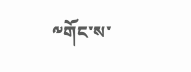༸གོང་ས་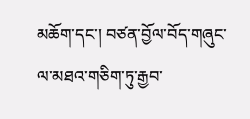མཆོག་དང་། བཙན་བྱོལ་བོད་གཞུང་ལ་མཐའ་གཅིག་ཏུ་རྒྱབ་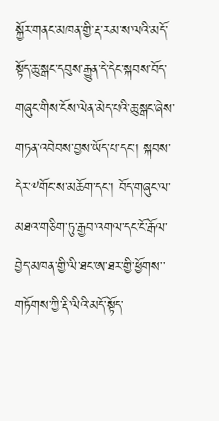སྐྱོར་གནང་མཁན་གྱི་རྡ་རམ་ས་ལའི་མདོ་སྟོད་ཆུ་སྒང་དབུས་རྒྱུན་དེ་དེང་སྐབས་བོད་གཞུང་གིས་ངོས་ལེན་མེད་པའི་ཆུ་སྒང་ཞེས་གཏན་འབེབས་བྱས་ཡོད་པ་དང་། སྐབས་དེར་༸གོང་ས་མཆོག་དང་། བོད་གཞུང་ལ་མཐའ་གཅིག་ཏུ་རྒྱབ་འགལ་དང་ངོ་རྒོལ་བྱེད་མཁན་གྱི་ལི་ཐང་ཨ་ཐར་གྱི་ཕྱོགས་་གཏོགས་ཀྱི་རྡི་ལིའི་མདོ་སྟོད་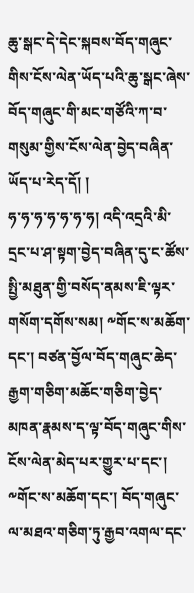ཆུ་སྒང་དེ་དེང་སྐབས་བོད་གཞུང་གིས་ངོས་ལེན་ཡོད་པའི་ཆུ་སྒང་ཞེས་བོད་གཞུང་གི་མང་གཙོའི་ཀ་བ་གསུམ་གྱིས་ངོས་ལེན་བྱེད་བཞིན་ཡོད་པ་རེད་དོ། །
ཧ་ཧ་ཧ་ཧ་ཧ་ཧ་ཧ། འདི་འདྲའི་མི་དྲང་པ་ཤ་སྟག་བྱེད་བཞིན་དུ་ང་ཚོས་སྤྱི་མཐུན་གྱི་བསོད་ནམས་ཇི་ལྟར་གསོག་དགོས་སམ། ༸གོང་ས་མཆོག་དང་། བཙན་བྱོལ་བོད་གཞུང་ཆེད་རྒྱག་གཅིག་མཆོང་གཅིག་བྱེད་མཁན་རྣམས་ད་ལྟ་བོད་གཞུང་གིས་ངོས་ལེན་མེད་པར་གྱུར་པ་དང་།
༸གོང་ས་མཆོག་དང་། བོད་གཞུང་ལ་མཐའ་གཅིག་ཏུ་རྒྱབ་འགལ་དང་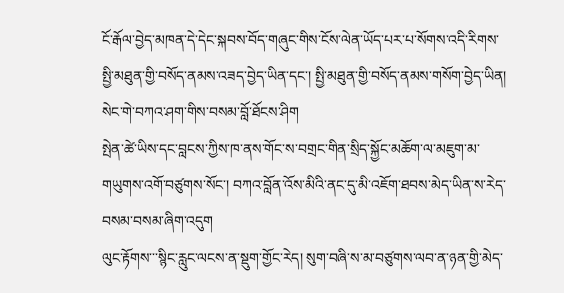ངོ་རྒོལ་བྱེད་མཁན་དེ་དེང་སྐབས་བོད་གཞུང་གིས་ངོས་ལེན་ཡོད་པར་པ་སོགས་འདི་རིགས་སྤྱི་མཐུན་གྱི་བསོད་ནམས་འཟད་བྱེད་ཡིན་དང་། སྤྱི་མཐུན་གྱི་བསོད་ནམས་གསོག་བྱེད་ཡིན། སེང་གེ་བཀའ་ཤག་གིས་བསམ་བློ་ཐོངས་ཤིག
སྤེན་ཚེ་ཡིས་དང་བླངས་ཀྱིས་ཁ་ནས་གོང་ས་བགྲང་གིན་སྲིད་སྐྱོང་མཆོག་ལ་མཇུག་མ་གཡུགས་འགོ་བཙུགས་སོང་། བཀའ་བློན་འོས་མིའི་ནང་དུ་མི་འཇོག་ཐབས་མེད་ཡིན་ས་རེད་བསམ་བསམ་ཞིག་འདུག
ལུང་རྟོགས་་་སྙིང་རླུང་ལངས་ན་སྡུག་གྱོང་རེད། སུག་བཞི་ས་མ་བཙུགས་ལབ་ན་ཉན་གྱི་མེད་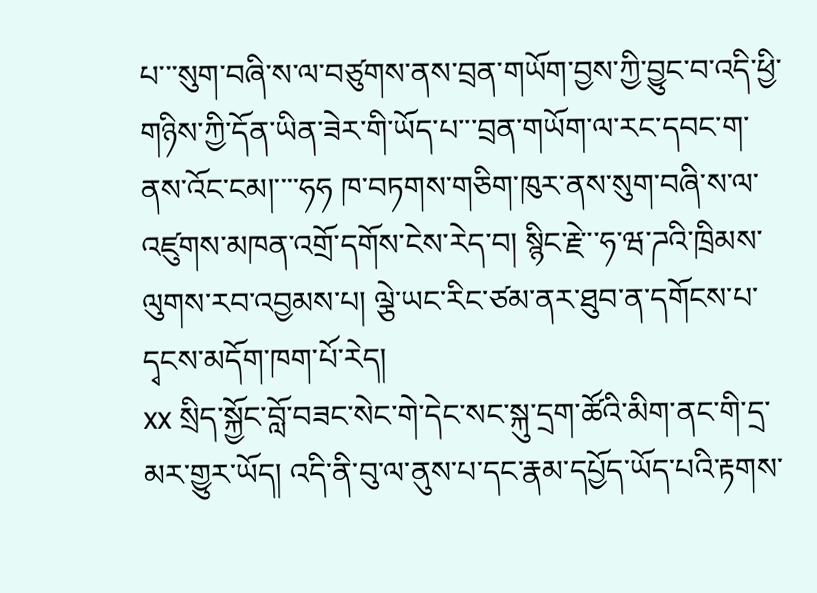པ་་་སུག་བཞི་ས་ལ་བཙུགས་ནས་བྲན་གཡོག་བྱས་ཀྱི་བྱུང་བ་འདི་ཕྱི་གཉིས་ཀྱི་དོན་ཡིན་ཟེར་གི་ཡོད་པ་་་བྲན་གཡོག་ལ་རང་དབང་ག་ནས་འོང་ངམ།་་་་ཧཧ ཁ་བཏགས་གཅིག་ཁུར་ནས་སུག་བཞི་ས་ལ་འཛུགས་མཁན་འགྲོ་དགོས་ངེས་རེད་བ། སྙིང་རྗེ་་་ཧ་ཝ་ཌའི་ཁྲིམས་ལུགས་རབ་འབྱམས་པ། ལྕེ་ཡང་རིང་ཙམ་ནར་ཐུབ་ན་དགོངས་པ་དྭངས་མདོག་ཁག་པོ་རེད།
xx སྲིད་སྐྱོང་བློ་བཟང་སེང་གེ་དེང་སང་སྐུ་དྲག་ཚོའི་མིག་ནང་གི་དྲ་མར་གྱུར་ཡོད། འདི་ནི་བུ་ལ་ནུས་པ་དང་རྣམ་དཔྱོད་ཡོད་པའི་རྟགས་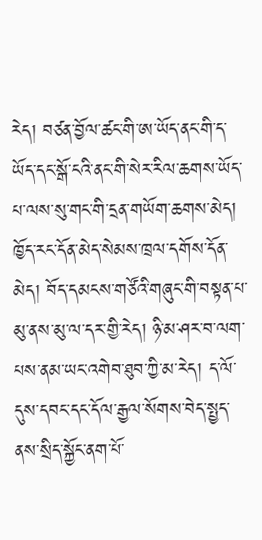རེད། བཙན་བྱོལ་ཚང་གི་ཨ་ཡོད་ནང་གི་ད་ཡོད་དང་སྒོ་ངའི་ནང་གི་སེར་རིལ་ཆགས་ཡོད་པ་ལས་སུ་གང་གི་དྲན་གཡོག་ཆགས་མེད། ཁྱོད་རང་དོན་མེད་སེམས་ཁྲལ་དགོས་དོན་མེད། བོད་དམངས་གཙོའི་གཞུང་གི་བསྟན་པ་མུ་ནས་མུ་ལ་དར་གྱི་རེད། ཉི་མ་ཤར་བ་ལག་པས་ནམ་ཡང་འགེབ་ཐུབ་ཀྱི་མ་རེད། ད་ལོ་དུས་དབང་དང་དོལ་རྒྱལ་སོགས་བེད་སྤྱད་ནས་སྲིད་སྐྱོང་ནག་པོ་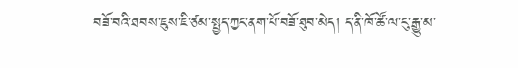བཟོ་བའི་ཐབས་ཇུས་ཇི་ཙམ་སྤྱད་ཀྱང་ནག་པོ་བཟོ་ཐུབ་མེད། ད་ནི་ཁོ་ཚོ་ལ་ངུ་རྒྱུ་མ་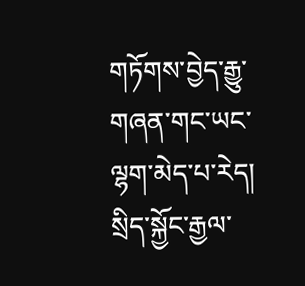གཏོགས་བྱེད་རྒྱུ་གཞན་གང་ཡང་ལྷག་མེད་པ་རེད།
སྲིད་སྐྱོང་རྒྱལ་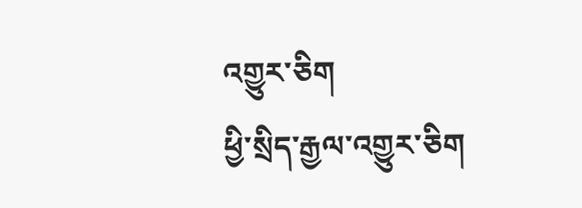འགྱུར་ཅིག
ཕྱི་སྲིད་རྒྱལ་འགྱུར་ཅིག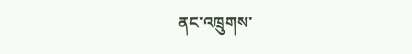ནང་འཁྲུགས་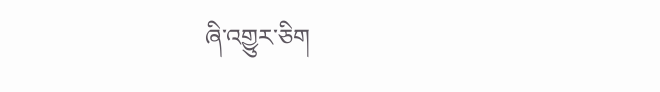ཞི་འགྱུར་ཅིག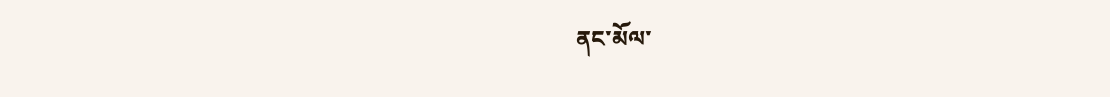ནང་མོལ་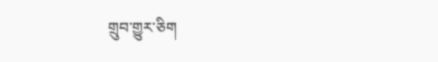གྲུབ་གྱུར་ཅིག